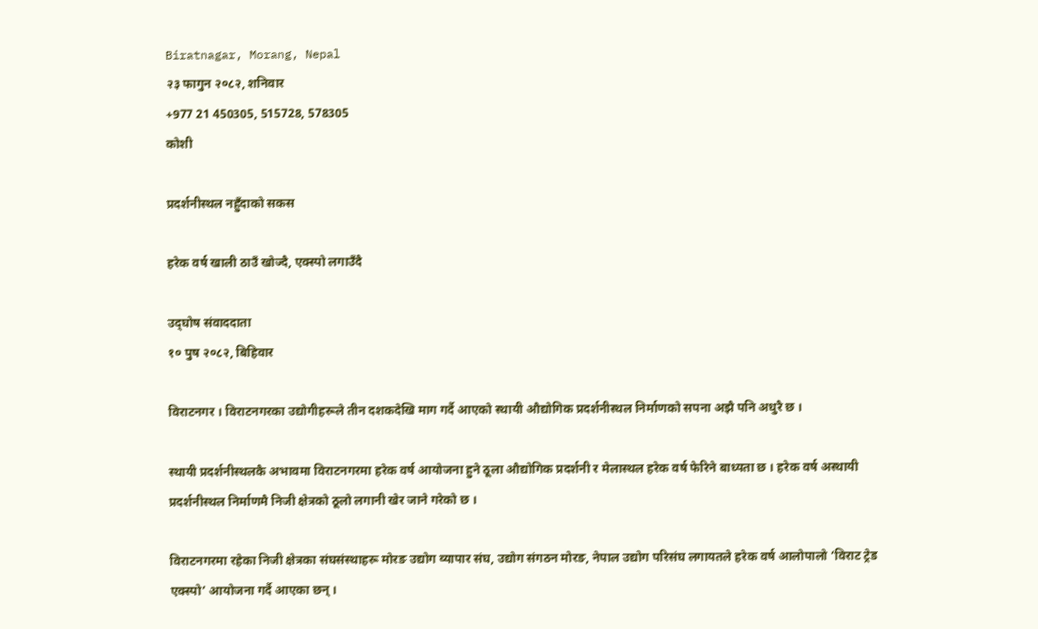Biratnagar, Morang, Nepal
२३ फागुन २०८२, शनिवार
+977 21 450305, 515728, 578305
कोशी

प्रदर्शनीस्थल नहुँदाको सकस

हरेक वर्ष खाली ठाउँ खोज्दै, एक्स्पो लगाउँदै

उद्‌घोष संवाददाता
१० पुष २०८२, बिहिवार

विराटनगर । विराटनगरका उद्योगीहरूले तीन दशकदेखि माग गर्दै आएको स्थायी औद्योगिक प्रदर्शनीस्थल निर्माणको सपना अझै पनि अधुरै छ ।

स्थायी प्रदर्शनीस्थलकै अभावमा विराटनगरमा हरेक वर्ष आयोजना हुने ठूला औद्योगिक प्रदर्शनी र मेलास्थल हरेक वर्ष फेरिने बाध्यता छ । हरेक वर्ष अस्थायी प्रदर्शनीस्थल निर्माणमै निजी क्षेत्रको ठूलो लगानी खेर जाने गरेको छ ।

विराटनगरमा रहेका निजी क्षेत्रका संघसंस्थाहरू मोरङ उद्योग व्यापार संघ, उद्योग संगठन मोरङ, नेपाल उद्योग परिसंघ लगायतले हरेक वर्ष आलोपालो ‘विराट ट्रेड एक्स्पो’ आयोजना गर्दै आएका छन् ।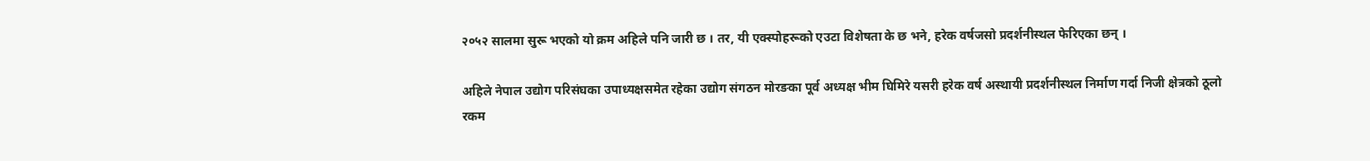२०५२ सालमा सुरू भएको यो क्रम अहिले पनि जारी छ । तर, यी एक्स्पोहरूको एउटा विशेषता के छ भने, हरेक वर्षजसो प्रदर्शनीस्थल फेरिएका छन् ।

अहिले नेपाल उद्योग परिसंघका उपाध्यक्षसमेत रहेका उद्योग संगठन मोरङका पूर्व अध्यक्ष भीम घिमिरे यसरी हरेक वर्ष अस्थायी प्रदर्शनीस्थल निर्माण गर्दा निजी क्षेत्रको ठूलो रकम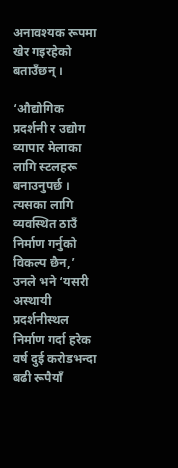अनावश्यक रूपमा खेर गइरहेको बताउँछन् ।

‘औद्योगिक प्रदर्शनी र उद्योग व्यापार मेलाका लागि स्टलहरू बनाउनुपर्छ । त्यसका लागि व्यवस्थित ठाउँ निर्माण गर्नुको विकल्प छैन,’ उनले भने ‘यसरी अस्थायी प्रदर्शनीस्थल निर्माण गर्दा हरेक वर्ष दुई करोडभन्दा बढी रूपैयाँ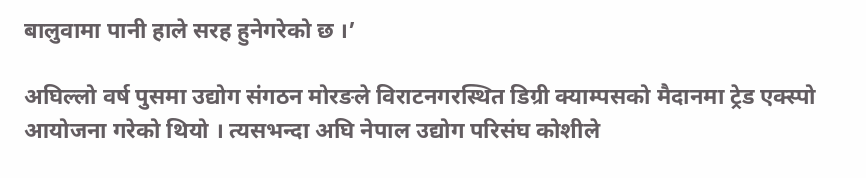बालुवामा पानी हाले सरह हुनेगरेको छ ।’

अघिल्लो वर्ष पुसमा उद्योग संगठन मोरङले विराटनगरस्थित डिग्री क्याम्पसको मैदानमा ट्रेड एक्स्पो आयोजना गरेको थियो । त्यसभन्दा अघि नेपाल उद्योग परिसंघ कोशीले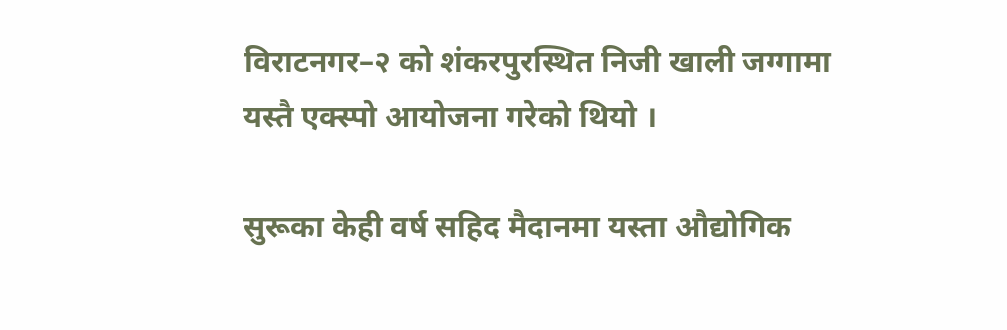विराटनगर–२ को शंकरपुरस्थित निजी खाली जग्गामा यस्तै एक्स्पो आयोजना गरेको थियो ।

सुरूका केही वर्ष सहिद मैदानमा यस्ता औद्योगिक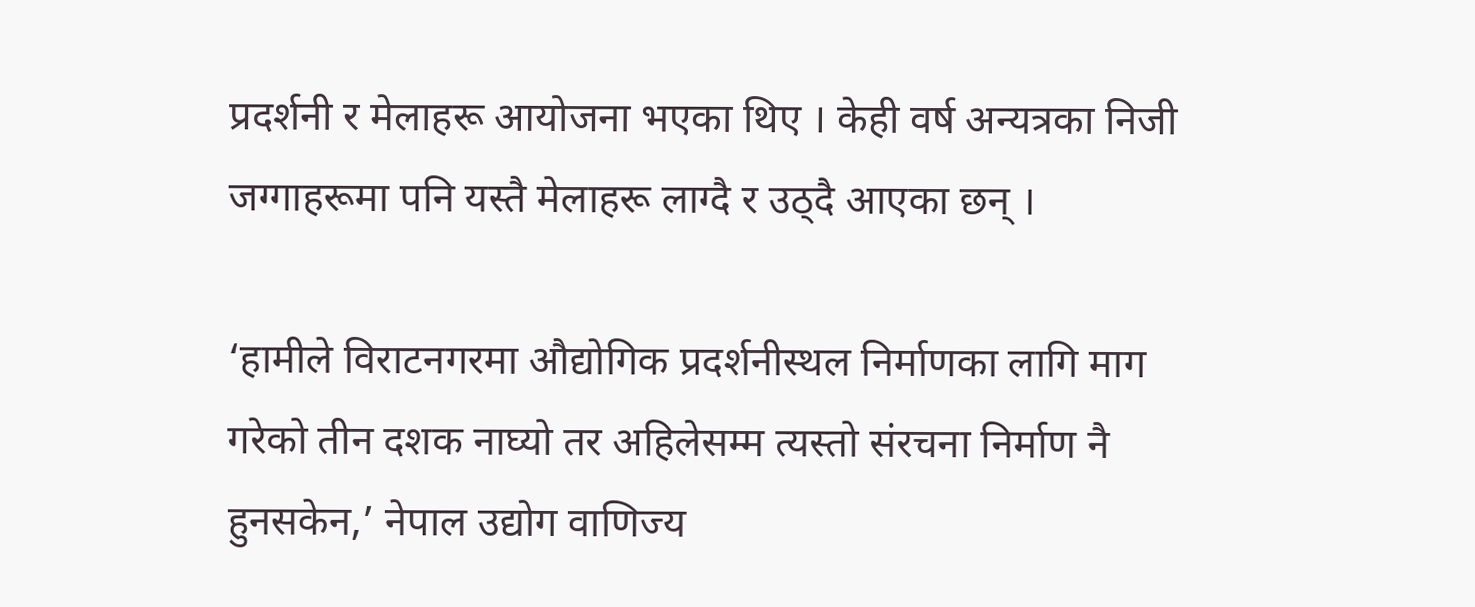प्रदर्शनी र मेलाहरू आयोजना भएका थिए । केही वर्ष अन्यत्रका निजी जग्गाहरूमा पनि यस्तै मेलाहरू लाग्दै र उठ्दै आएका छन् ।

‘हामीले विराटनगरमा औद्योगिक प्रदर्शनीस्थल निर्माणका लागि माग गरेको तीन दशक नाघ्यो तर अहिलेसम्म त्यस्तो संरचना निर्माण नै हुनसकेन,’ नेपाल उद्योग वाणिज्य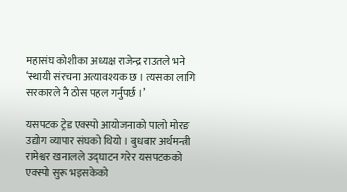महासंघ कोशीका अध्यक्ष राजेन्द्र राउतले भने ‘स्थायी संरचना अत्यावश्यक छ । त्यसका लागि सरकारले नै ठोस पहल गर्नुपर्छ ।’

यसपटक ट्रेड एक्स्पो आयोजनाको पालो मोरङ उद्योग व्यापार संघको थियो । बुधबार अर्थमन्त्री रामेश्वर खनालले उद्घाटन गरेर यसपटकको एक्स्पो सुरू भइसकेको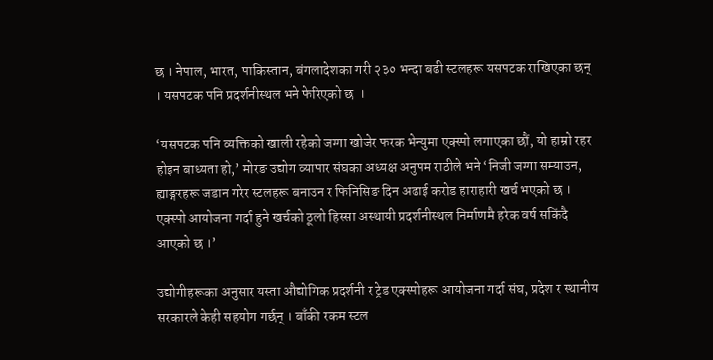छ । नेपाल, भारत, पाकिस्तान, बंगलादेशका गरी २३० भन्दा बढी स्टलहरू यसपटक राखिएका छन् । यसपटक पनि प्रदर्शनीस्थल भने फेरिएको छ  ।

‘यसपटक पनि व्यक्तिको खाली रहेको जग्गा खोजेर फरक भेन्युमा एक्स्पो लगाएका छौं, यो हाम्रो रहर होइन बाध्यता हो,’ मोरङ उद्योग व्यापार संघका अध्यक्ष अनुपम राठीले भने ‘निजी जग्गा सम्याउन, ह्याङ्गरहरू जडान गरेर स्टलहरू बनाउन र फिनिसिङ दिन अढाई करोड हाराहारी खर्च भएको छ । एक्स्पो आयोजना गर्दा हुने खर्चको ठूलो हिस्सा अस्थायी प्रदर्शनीस्थल निर्माणमै हरेक वर्ष सकिंदै आएको छ ।’

उद्योगीहरूका अनुसार यस्ता औद्योगिक प्रदर्शनी र ट्रेड एक्स्पोहरू आयोजना गर्दा संघ, प्रदेश र स्थानीय सरकारले केही सहयोग गर्छन् । बाँकी रकम स्टल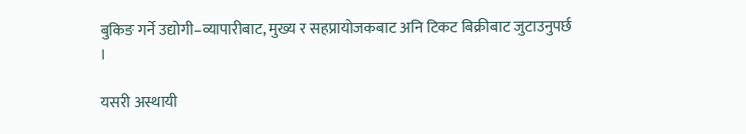बुकिङ गर्ने उद्योगी–व्यापारीबाट, मुख्य र सहप्रायोजकबाट अनि टिकट बिक्रीबाट जुटाउनुपर्छ ।

यसरी अस्थायी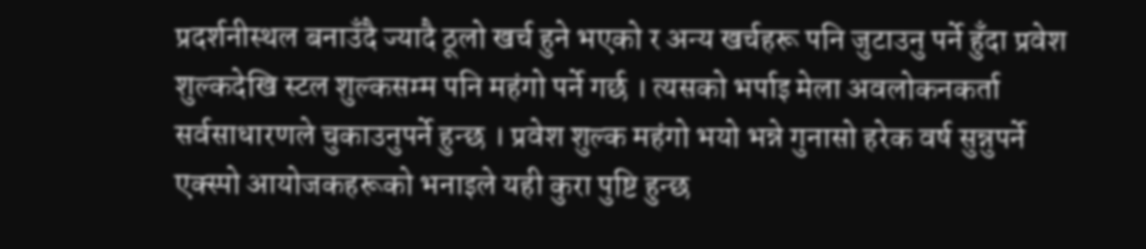प्रदर्शनीस्थल बनाउँदै ज्यादै ठूलो खर्च हुने भएको र अन्य खर्चहरू पनि जुटाउनु पर्ने हुँदा प्रवेश शुल्कदेखि स्टल शुल्कसम्म पनि महंगो पर्ने गर्छ । त्यसको भर्पाइ मेला अवलोकनकर्ता सर्वसाधारणले चुकाउनुपर्ने हुन्छ । प्रवेश शुल्क महंगो भयो भन्ने गुनासो हरेक वर्ष सुन्नुपर्ने एक्स्पो आयोजकहरूको भनाइले यही कुरा पुष्टि हुन्छ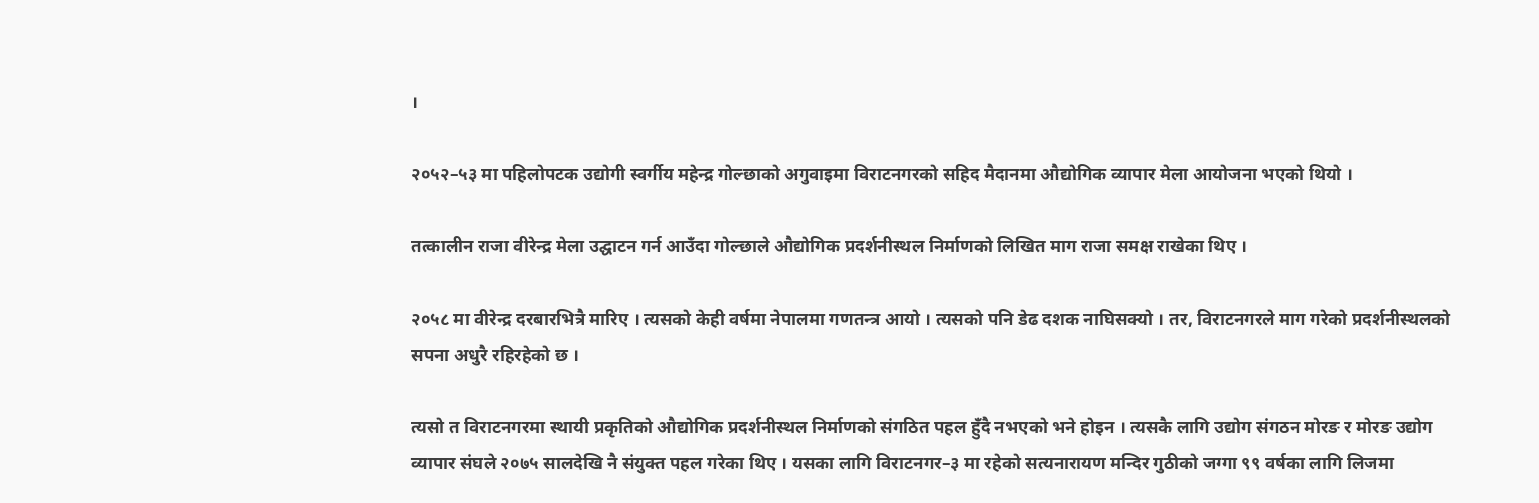।

२०५२–५३ मा पहिलोपटक उद्योगी स्वर्गीय महेन्द्र गोल्छाको अगुवाइमा विराटनगरको सहिद मैदानमा औद्योगिक व्यापार मेला आयोजना भएको थियो ।

तत्कालीन राजा वीरेन्द्र मेला उद्घाटन गर्न आउँदा गोल्छाले औद्योगिक प्रदर्शनीस्थल निर्माणको लिखित माग राजा समक्ष राखेका थिए ।

२०५८ मा वीरेन्द्र दरबारभित्रै मारिए । त्यसको केही वर्षमा नेपालमा गणतन्त्र आयो । त्यसको पनि डेढ दशक नाघिसक्यो । तर, विराटनगरले माग गरेको प्रदर्शनीस्थलको सपना अधुरै रहिरहेको छ ।

त्यसो त विराटनगरमा स्थायी प्रकृतिको औद्योगिक प्रदर्शनीस्थल निर्माणको संगठित पहल हुँदै नभएको भने होइन । त्यसकै लागि उद्योग संगठन मोरङ र मोरङ उद्योग  व्यापार संघले २०७५ सालदेखि नै संयुक्त पहल गरेका थिए । यसका लागि विराटनगर–३ मा रहेको सत्यनारायण मन्दिर गुठीको जग्गा ९९ वर्षका लागि लिजमा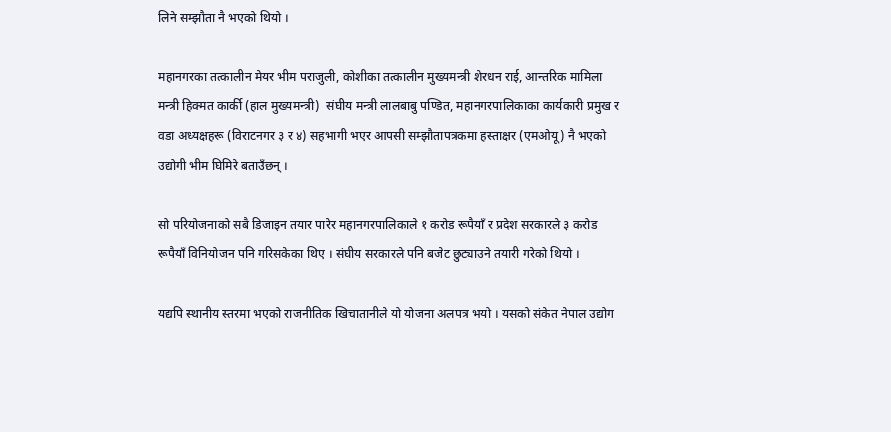लिने सम्झौता नै भएको थियो ।

महानगरका तत्कालीन मेयर भीम पराजुली, कोशीका तत्कालीन मुख्यमन्त्री शेरधन राई, आन्तरिक मामिला मन्त्री हिक्मत कार्की (हाल मुख्यमन्त्री)  संघीय मन्त्री लालबाबु पण्डित, महानगरपालिकाका कार्यकारी प्रमुख र वडा अध्यक्षहरू (विराटनगर ३ र ४) सहभागी भएर आपसी सम्झौतापत्रकमा हस्ताक्षर (एमओयू) नै भएको उद्योगी भीम घिमिरे बताउँछन् ।

सो परियोजनाको सबै डिजाइन तयार पारेर महानगरपालिकाले १ करोड रूपैयाँ र प्रदेश सरकारले ३ करोड रूपैयाँ विनियोजन पनि गरिसकेका थिए । संघीय सरकारले पनि बजेट छुट्याउने तयारी गरेको थियो ।

यद्यपि स्थानीय स्तरमा भएको राजनीतिक खिचातानीले यो योजना अलपत्र भयो । यसको संकेत नेपाल उद्योग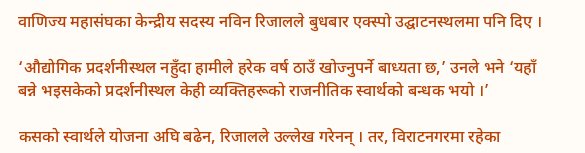वाणिज्य महासंघका केन्द्रीय सदस्य नविन रिजालले बुधबार एक्स्पो उद्घाटनस्थलमा पनि दिए ।

‘औद्योगिक प्रदर्शनीस्थल नहुँदा हामीले हरेक वर्ष ठाउँ खोज्नुपर्ने बाध्यता छ,’ उनले भने ‘यहाँ बन्ने भइसकेको प्रदर्शनीस्थल केही व्यक्तिहरूको राजनीतिक स्वार्थको बन्धक भयो ।’

कसको स्वार्थले योजना अघि बढेन, रिजालले उल्लेख गरेनन् । तर, विराटनगरमा रहेका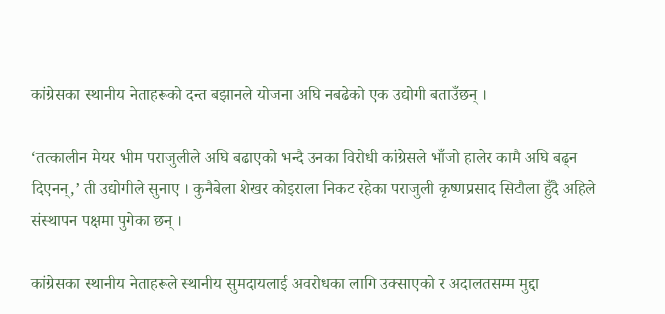कांग्रेसका स्थानीय नेताहरूको दन्त बझानले योजना अघि नबढेको एक उद्योगी बताउँछन् ।

‘तत्कालीन मेयर भीम पराजुलीले अघि बढाएको भन्दै उनका विरोधी कांग्रेसले भाँजो हालेर कामै अघि बढ्न दिएनन्,’ ती उद्योगीले सुनाए । कुनैबेला शेखर कोइराला निकट रहेका पराजुली कृष्णप्रसाद सिटौला हुँदै अहिले संस्थापन पक्षमा पुगेका छन् ।

कांग्रेसका स्थानीय नेताहरूले स्थानीय सुमदायलाई अवरोधका लागि उक्साएको र अदालतसम्म मुद्दा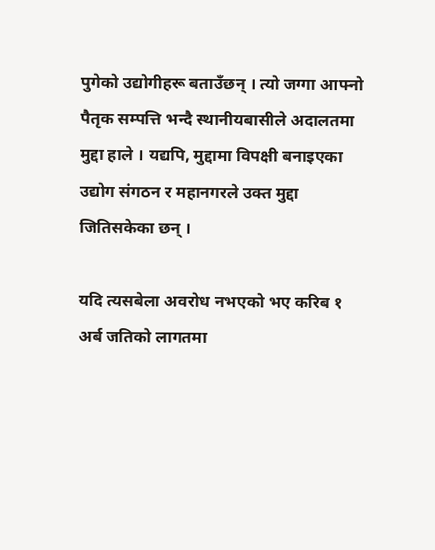पुगेको उद्योगीहरू बताउँछन् । त्यो जग्गा आफ्नो पैतृक सम्पत्ति भन्दै स्थानीयबासीले अदालतमा मुद्दा हाले । यद्यपि, मुद्दामा विपक्षी बनाइएका उद्योग संगठन र महानगरले उक्त मुद्दा जितिसकेका छन् ।

यदि त्यसबेला अवरोध नभएको भए करिब १ अर्ब जतिको लागतमा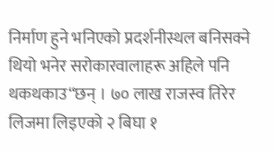निर्माण हुने भनिएको प्रदर्शनीस्थल बनिसक्ने थियो भनेर सरोकारवालाहरू अहिले पनि थकथकाउ“छन् । ७० लाख राजस्व तिरेर लिजमा लिइएको २ बिघा १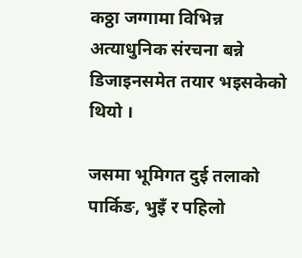कठ्ठा जग्गामा विभिन्न अत्याधुनिक संरचना बन्ने डिजाइनसमेत तयार भइसकेको थियो ।

जसमा भूमिगत दुई तलाको पार्किङ, भुइँ र पहिलो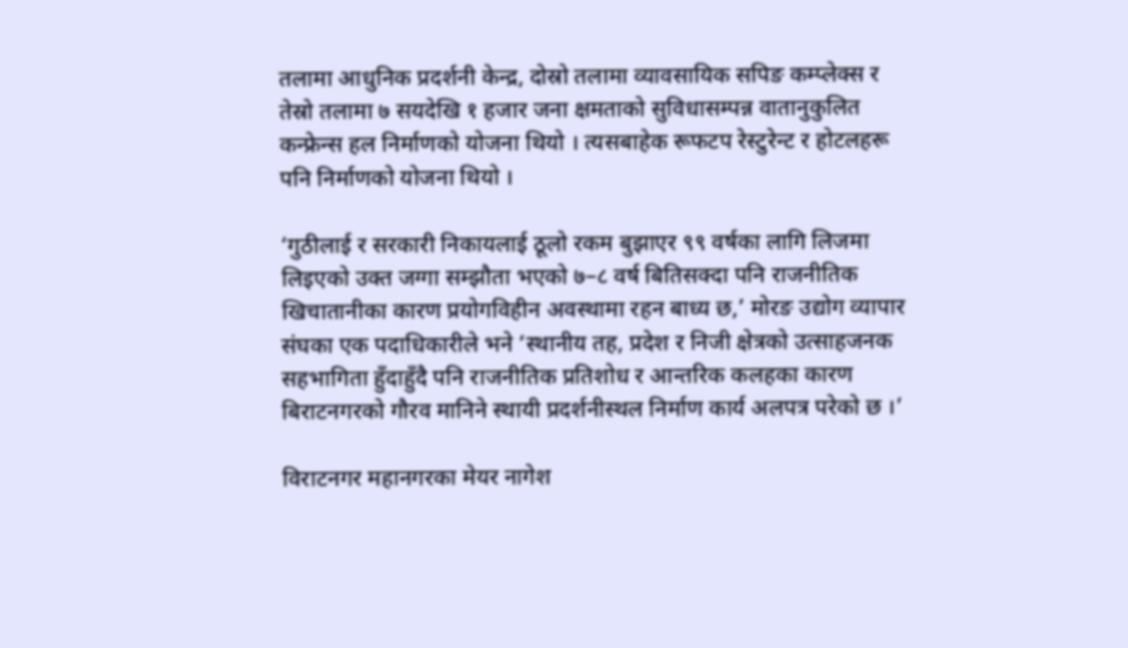तलामा आधुनिक प्रदर्शनी केन्द्र, दोस्रो तलामा व्यावसायिक सपिङ कम्प्लेक्स र तेस्रो तलामा ७ सयदेखि १ हजार जना क्षमताको सुविधासम्पन्न वातानुकुलित कन्फ्रेन्स हल निर्माणको योजना थियो । त्यसबाहेक रूफटप रेस्टुरेन्ट र होटलहरू पनि निर्माणको योजना थियो ।

‘गुठीलाई र सरकारी निकायलाई ठूलो रकम बुझाएर ९९ वर्षका लागि लिजमा लिइएको उक्त जग्गा सम्झौता भएको ७–८ वर्ष बितिसक्दा पनि राजनीतिक खिचातानीका कारण प्रयोगविहीन अवस्थामा रहन बाध्य छ,’ मोरङ उद्योग व्यापार संघका एक पदाधिकारीले भने ‘स्थानीय तह, प्रदेश र निजी क्षेत्रको उत्साहजनक सहभागिता हुँदाहुँदै पनि राजनीतिक प्रतिशोध र आन्तरिक कलहका कारण बिराटनगरको गौरव मानिने स्थायी प्रदर्शनीस्थल निर्माण कार्य अलपत्र परेको छ ।’

विराटनगर महानगरका मेयर नागेश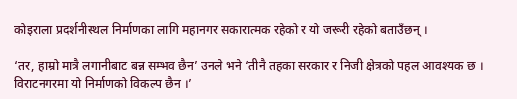कोइराला प्रदर्शनीस्थल निर्माणका लागि महानगर सकारात्मक रहेको र यो जरूरी रहेको बताउँछन् ।

‘तर, हाम्रो मात्रै लगानीबाट बन्न सम्भव छैन’ उनले भने ‘तीनै तहका सरकार र निजी क्षेत्रको पहल आवश्यक छ । विराटनगरमा यो निर्माणको विकल्प छैन ।’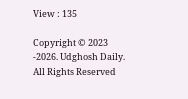View : 135

Copyright © 2023 -2026. Udghosh Daily. All Rights Reserved